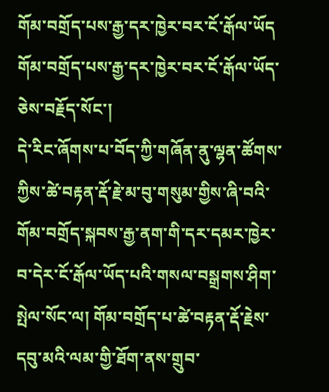གོམ་བགྲོད་པས་རྒྱ་དར་ཁྱེར་བར་ངོ་རྒོལ་ཡོད
གོམ་བགྲོད་པས་རྒྱ་དར་ཁྱེར་བར་ངོ་རྒོལ་ཡོད་ཅེས་བརྗོད་སོང་།
དེ་རིང་ཞོགས་པ་བོད་ཀྱི་གཞོན་ནུ་ལྷན་ཚོགས་ཀྱིས་ཚེ་བརྟན་རྡོ་རྗེ་མ་བུ་གསུམ་གྱིས་ཞི་བའི་གོམ་བགྲོད་སྐབས་རྒྱ་ནག་གི་དར་དམར་ཁྱེར་བ་དེར་ངོ་རྒོལ་ཡོད་པའི་གསལ་བསྒྲགས་ཤིག་སྤེལ་སོང་ལ། གོམ་བགྲོད་པ་ཚེ་བརྟན་རྡོ་རྗེས་དབུ་མའི་ལམ་གྱི་ཐོག་ནས་གྲུབ་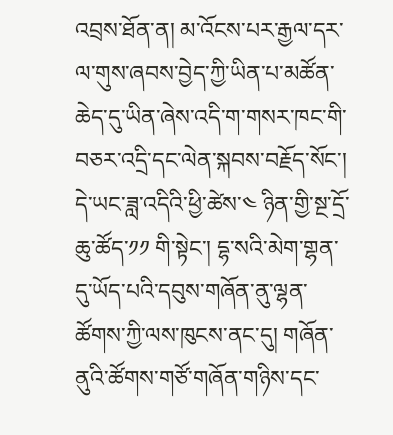འབྲས་ཐོན་ན། མ་འོངས་པར་རྒྱལ་དར་ལ་གུས་ཞབས་བྱེད་ཀྱི་ཡིན་པ་མཚོན་ཆེད་དུ་ཡིན་ཞེས་འདི་ག་གསར་ཁང་གི་བཅར་འདྲི་དང་ལེན་སྐབས་བརྗོད་སོང་།
དེ་ཡང་ཟླ་འདིའི་ཕྱི་ཚེས་༤ ཉིན་གྱི་སྔ་དྲོ་ཆུ་ཚོད་༡༡ གི་སྟེང་། དྷ་སའི་མེག་གྷན་དུ་ཡོད་པའི་དབུས་གཞོན་ནུ་ལྷན་ཚོགས་ཀྱི་ལས་ཁུངས་ནང་དུ། གཞོན་ནུའི་ཚོགས་གཙོ་གཞོན་གཉིས་དང་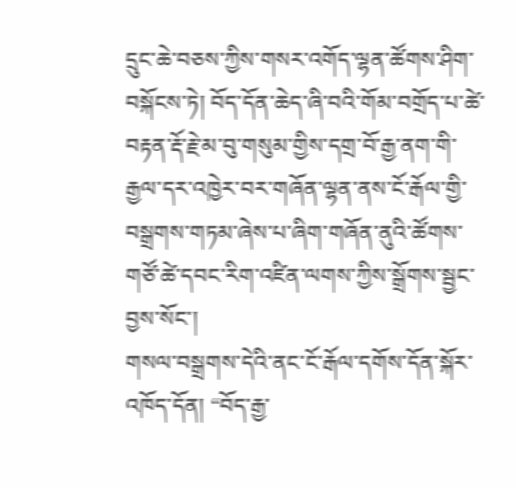དྲུང་ཆེ་བཅས་ཀྱིས་གསར་འགོད་ལྷན་ཚོགས་ཤིག་བསྐོངས་ཏེ། བོད་དོན་ཆེད་ཞི་བའི་གོམ་བགྲོད་པ་ཚེ་བརྟན་རྡོ་རྗེ་མ་བུ་གསུམ་གྱིས་དགྲ་བོ་རྒྱ་ནག་གི་རྒྱལ་དར་འཁྱེར་བར་གཞོན་ལྷན་ནས་ངོ་རྒོལ་གྱི་བསྒྲགས་གཏམ་ཞེས་པ་ཞིག་གཞོན་ནུའི་ཚོགས་གཙོ་ཚེ་དབང་རིག་འཛིན་ལགས་ཀྱིས་སྒྲོགས་སྦྱང་བྱས་སོང་།
གསལ་བསྒྲགས་དེའི་ནང་ངོ་རྒོལ་དགོས་དོན་སྐོར་འཁོད་དོན། “བོད་རྒྱ་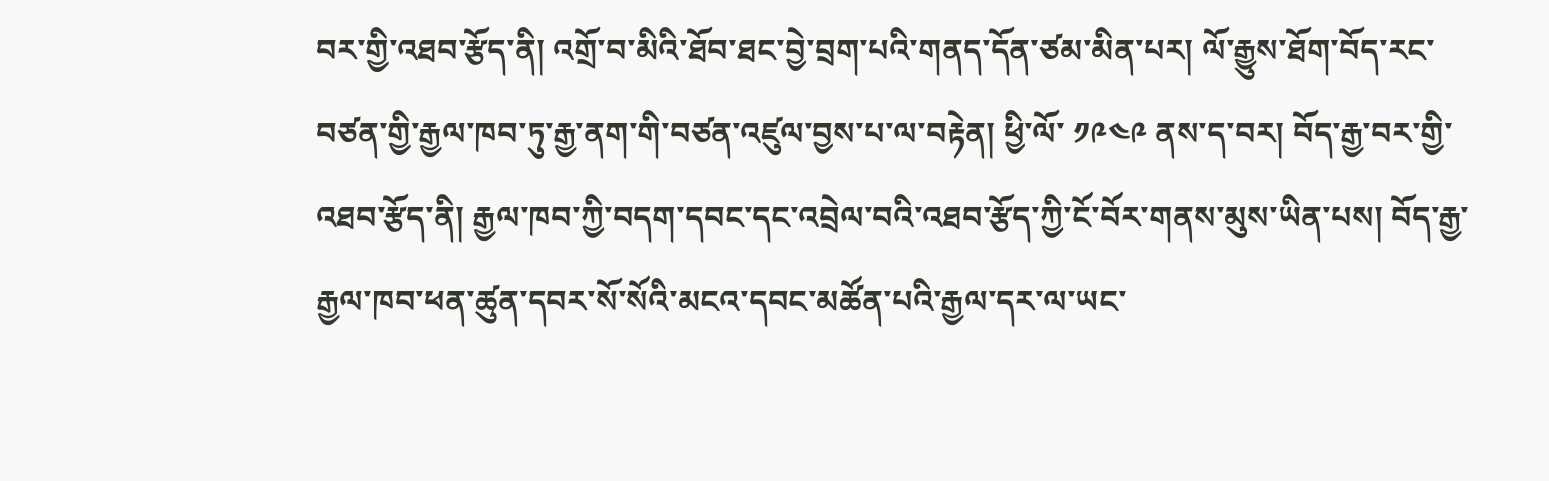བར་གྱི་འཐབ་རྩོད་ནི། འགྲོ་བ་མིའི་ཐོབ་ཐང་བྱེ་བྲག་པའི་གནད་དོན་ཙམ་མིན་པར། ལོ་རྒྱུས་ཐོག་བོད་རང་བཙན་གྱི་རྒྱལ་ཁབ་ཏུ་རྒྱ་ནག་གི་བཙན་འཛུལ་བྱས་པ་ལ་བརྟེན། ཕྱི་ལོ་ ༡༩༤༩ ནས་ད་བར། བོད་རྒྱ་བར་གྱི་འཐབ་རྩོད་ནི། རྒྱལ་ཁབ་ཀྱི་བདག་དབང་དང་འབྲེལ་བའི་འཐབ་རྩོད་ཀྱི་ངོ་བོར་གནས་མུས་ཡིན་པས། བོད་རྒྱ་རྒྱལ་ཁབ་ཕན་ཚུན་དབར་སོ་སོའི་མངའ་དབང་མཚོན་པའི་རྒྱལ་དར་ལ་ཡང་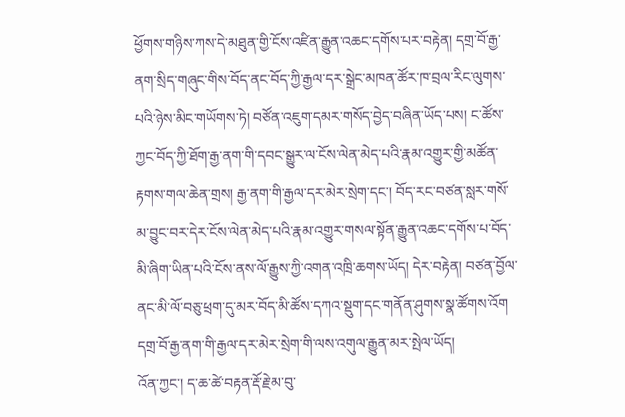ཕྱོགས་གཉིས་ཀས་དེ་མཐུན་གྱི་ངོས་འཛིན་རྒྱུན་འཆང་དགོས་པར་བརྟེན། དགྲ་བོ་རྒྱ་ནག་སྲིད་གཞུང་གིས་བོད་ནང་བོད་ཀྱི་རྒྱལ་དར་སྒྲེང་མཁན་ཚོར་ཁ་བྲལ་རིང་ལུགས་པའི་ཉེས་མིང་གཡོགས་ཏེ། བཙོན་འཇུག་དམར་གསོད་བྱེད་བཞིན་ཡོད་པས། ང་ཚོས་ཀྱང་བོད་ཀྱི་ཐོག་རྒྱ་ནག་གི་དབང་སྒྱུར་ལ་ངོས་ལེན་མེད་པའི་རྣམ་འགྱུར་གྱི་མཚོན་རྟགས་གལ་ཆེན་གྲས། རྒྱ་ནག་གི་རྒྱལ་དར་མེར་སྲེག་དང་། བོད་རང་བཙན་སླར་གསོ་མ་བྱུང་བར་དེར་ངོས་ལེན་མེད་པའི་རྣམ་འགྱུར་གསལ་སྟོན་རྒྱུན་འཆང་དགོས་པ་བོད་མི་ཞིག་ཡིན་པའི་ངོས་ནས་ལོ་རྒྱུས་ཀྱི་འགན་འཁྲི་ཆགས་ཡོད། དེར་བརྟེན། བཙན་བྱོལ་ནང་མི་ལོ་བཅུ་ཕྲག་དུ་མར་བོད་མི་ཚོས་དཀའ་སྡུག་དང་གནོན་ཤུགས་སྣ་ཚོགས་འོག དགྲ་བོ་རྒྱ་ནག་གི་རྒྱལ་དར་མེར་སྲེག་གི་ལས་འགུལ་རྒྱུན་མར་སྤེལ་ཡོད།
འོན་ཀྱང་། ད་ཆ་ཚེ་བརྟན་རྡོ་རྗེ་མ་བུ་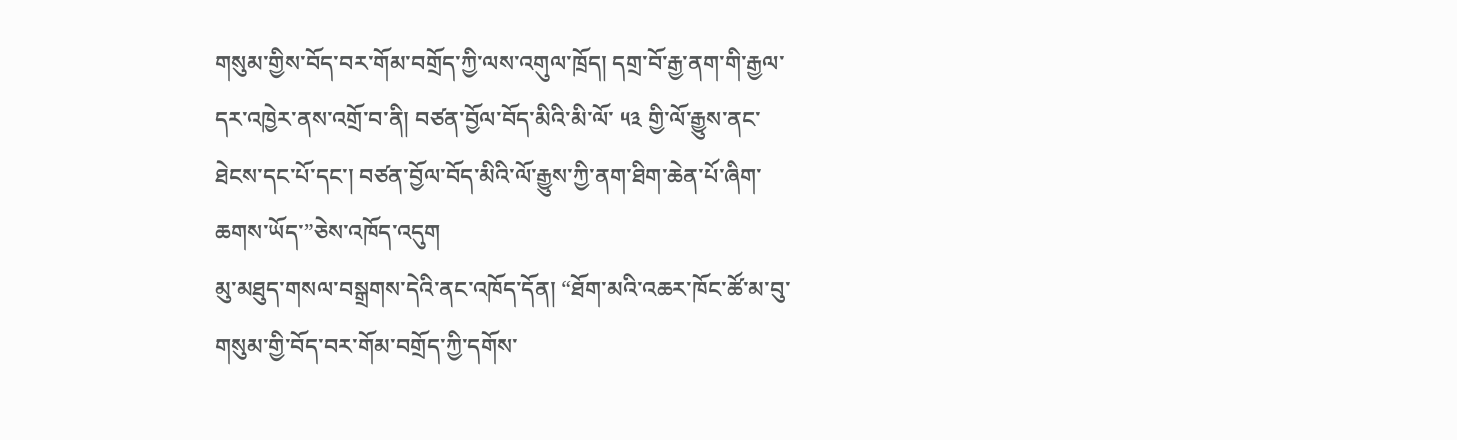གསུམ་གྱིས་བོད་བར་གོམ་བགྲོད་ཀྱི་ལས་འགུལ་ཁྲོད། དགྲ་བོ་རྒྱ་ནག་གི་རྒྱལ་དར་འཁྱེར་ནས་འགྲོ་བ་ནི། བཙན་བྱོལ་བོད་མིའི་མི་ལོ་ ༥༣ གྱི་ལོ་རྒྱུས་ནང་ཐེངས་དང་པོ་དང་། བཙན་བྱོལ་བོད་མིའི་ལོ་རྒྱུས་ཀྱི་ནག་ཐིག་ཆེན་པོ་ཞིག་ཆགས་ཡོད་”ཅེས་འཁོད་འདུག
མུ་མཐུད་གསལ་བསྒྲགས་དེའི་ནང་འཁོད་དོན། “ཐོག་མའི་འཆར་ཁོང་ཚོ་མ་བུ་གསུམ་གྱི་བོད་བར་གོམ་བགྲོད་ཀྱི་དགོས་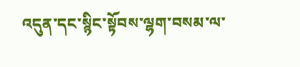འདུན་དང་སྙིང་སྟོབས་ལྷག་བསམ་ལ་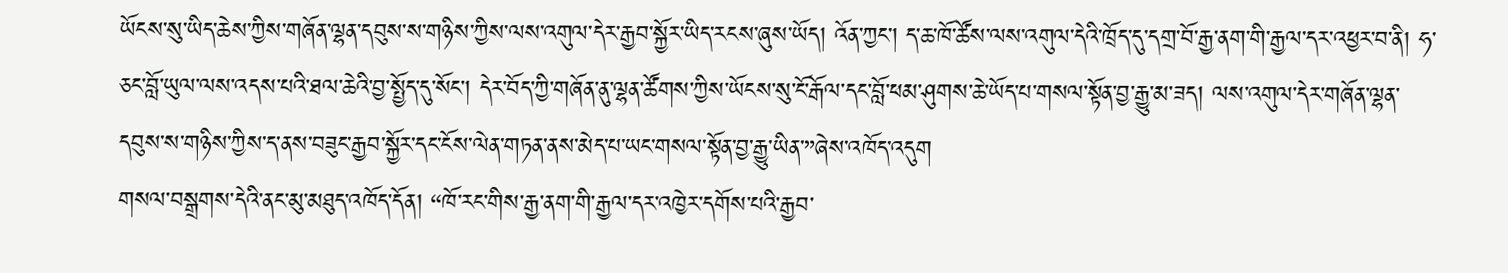ཡོངས་སུ་ཡིད་ཆེས་ཀྱིས་གཞོན་ལྷན་དབུས་ས་གཉིས་ཀྱིས་ལས་འགུལ་དེར་རྒྱབ་སྐྱོར་ཡིད་རངས་ཞུས་ཡོད། འོན་ཀྱང་། ད་ཆ་ཁོ་ཚོས་ལས་འགུལ་དེའི་ཁྲོད་དུ་དགྲ་བོ་རྒྱ་ནག་གི་རྒྱལ་དར་འཕྱར་བ་ནི། ཧ་ཅང་བློ་ཡུལ་ལས་འདས་པའི་ཐལ་ཆེའི་བྱ་སྤྱོད་དུ་སོང་། དེར་བོད་ཀྱི་གཞོན་ནུ་ལྷན་ཚོགས་ཀྱིས་ཡོངས་སུ་ངོ་རྒོལ་དང་བློ་ཕམ་ཤུགས་ཆེ་ཡོད་པ་གསལ་སྟོན་བྱ་རྒྱུ་མ་ཟད། ལས་འགུལ་དེར་གཞོན་ལྷན་དབུས་ས་གཉིས་ཀྱིས་ད་ནས་བཟུང་རྒྱབ་སྐྱོར་དང་ངོས་ལེན་གཏན་ནས་མེད་པ་ཡང་གསལ་སྟོན་བྱ་རྒྱུ་ཡིན་”ཞེས་འཁོད་འདུག
གསལ་བསྒྲགས་དེའི་ནང་མུ་མཐུད་འཁོད་དོན། “ཁོ་རང་གིས་རྒྱ་ནག་གི་རྒྱལ་དར་འཁྱེར་དགོས་པའི་རྒྱབ་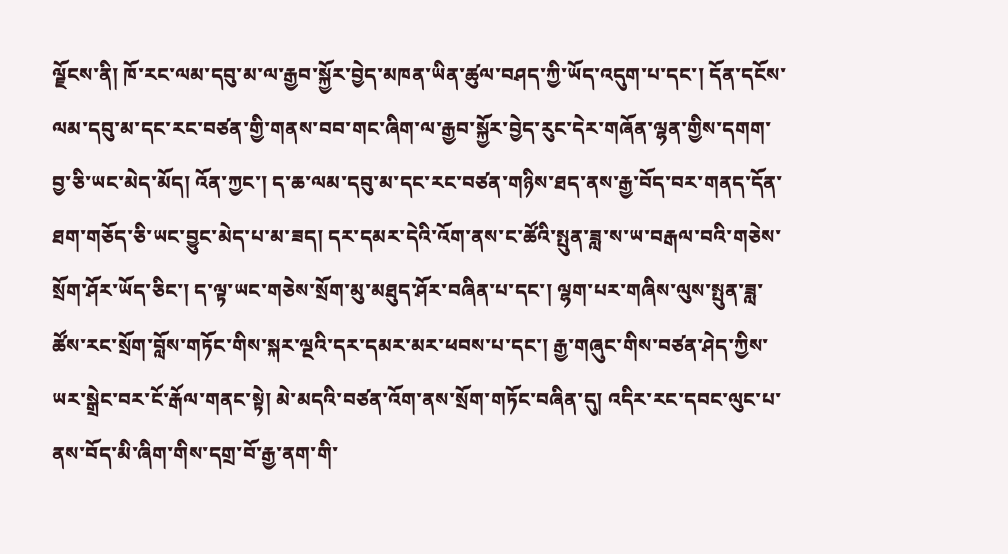ལྗོངས་ནི། ཁོ་རང་ལམ་དབུ་མ་ལ་རྒྱབ་སྐྱོར་བྱེད་མཁན་ཡིན་ཚུལ་བཤད་ཀྱི་ཡོད་འདུག་པ་དང་། དོན་དངོས་ལམ་དབུ་མ་དང་རང་བཙན་གྱི་གནས་བབ་གང་ཞིག་ལ་རྒྱབ་སྐྱོར་བྱེད་རུང་དེར་གཞོན་ལྷན་གྱིས་དགག་བྱ་ཅི་ཡང་མེད་མོད། འོན་ཀྱང་། ད་ཆ་ལམ་དབུ་མ་དང་རང་བཙན་གཉིས་ཐད་ནས་རྒྱ་བོད་བར་གནད་དོན་ཐག་གཅོད་ཅི་ཡང་བྱུང་མེད་པ་མ་ཟད། དར་དམར་དེའི་འོག་ནས་ང་ཚོའི་སྤུན་ཟླ་ས་ཡ་བརྒལ་བའི་གཅེས་སྲོག་ཤོར་ཡོད་ཅིང་། ད་ལྟ་ཡང་གཅེས་སྲོག་མུ་མཐུད་ཤོར་བཞིན་པ་དང་། ལྷག་པར་གཞིས་ལུས་སྤུན་ཟླ་ཚོས་རང་སྲོག་བློས་གཏོང་གིས་སྐར་ལྔའི་དར་དམར་མར་ཕབས་པ་དང་། རྒྱ་གཞུང་གིས་བཙན་ཤེད་ཀྱིས་ཡར་སྒྲེང་བར་ངོ་རྒོལ་གནང་སྟེ། མེ་མདའི་བཙན་འོག་ནས་སྲོག་གཏོང་བཞིན་དུ། འདིར་རང་དབང་ལུང་པ་ནས་བོད་མི་ཞིག་གིས་དགྲ་བོ་རྒྱ་ནག་གི་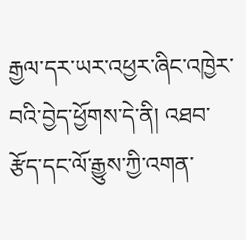རྒྱལ་དར་ཡར་འཕྱར་ཞིང་འཁྱེར་བའི་བྱེད་ཕྱོགས་དེ་ནི། འཐབ་རྩོད་དང་ལོ་རྒྱུས་ཀྱི་འགན་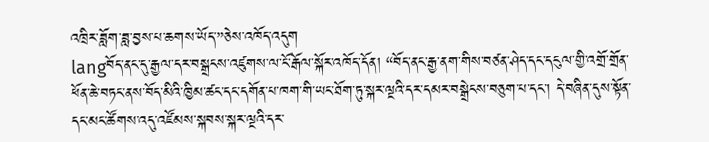འཁྲིར་ཟློག་ཟླ་བྱས་པ་ཆགས་ཡོད་”ཅེས་འཁོད་འདུག
langབོད་ནང་དུ་རྒྱལ་དར་བསྒྲངས་འཛུགས་ལ་ངོ་རྒོལ་སྐོར་འཁོད་དོན། “བོད་ནང་རྒྱ་ནག་གིས་བཙན་ཤེད་དང་དངུལ་གྱི་འགྲོ་གྲོན་ཕོན་ཆེ་བཏང་ནས་བོད་མིའི་ཁྱིམ་ཚང་དང་དགོན་པ་ཁག་གི་ཡང་ཐོག་ཏུ་སྐར་ལྔའི་དར་དམར་བསྒྲེངས་བཅུག་པ་དང་། དེ་བཞིན་དུས་སྟོན་དང་མང་ཚོགས་འདུ་འཛོམས་སྐབས་སྐར་ལྔའི་དར་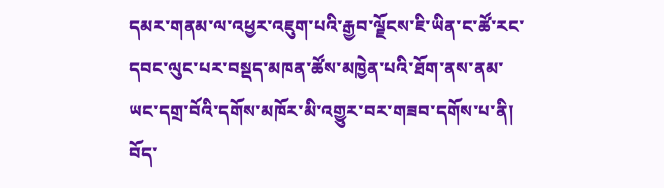དམར་གནམ་ལ་འཕྱར་འཇུག་པའི་རྒྱབ་ལྗོངས་ཇི་ཡིན་ང་ཚོ་རང་དབང་ལུང་པར་བསྡད་མཁན་ཚོས་མཁྱེན་པའི་ཐོག་ནས་ནམ་ཡང་དགྲ་བོའི་དགོས་མཁོར་མི་འགྱུར་བར་གཟབ་དགོས་པ་ནི། བོད་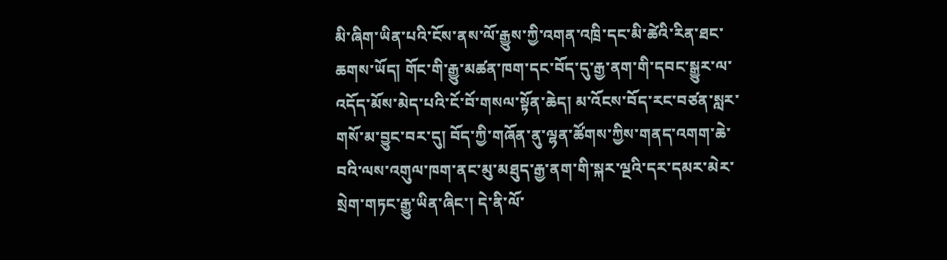མི་ཞིག་ཡིན་པའི་ངོས་ནས་ལོ་རྒྱུས་ཀྱི་འགན་འཁྲི་དང་མི་ཚེའི་རིན་ཐང་ཆགས་ཡོད། གོང་གི་རྒྱུ་མཚན་ཁག་དང་བོད་དུ་རྒྱ་ནག་གི་དབང་སྒྱུར་ལ་འདོད་མོས་མེད་པའི་ངོ་བོ་གསལ་སྟོན་ཆེད། མ་འོངས་བོད་རང་བཙན་སླར་གསོ་མ་བྱུང་བར་དུ། བོད་ཀྱི་གཞོན་ནུ་ལྷན་ཚོགས་ཀྱིས་གནད་འགག་ཆེ་བའི་ལས་འགུལ་ཁག་ནང་མུ་མཐུད་རྒྱ་ནག་གི་སྐར་ལྔའི་དར་དམར་མེར་སྲེག་གཏང་རྒྱུ་ཡིན་ཞིང་། དེ་ནི་ལོ་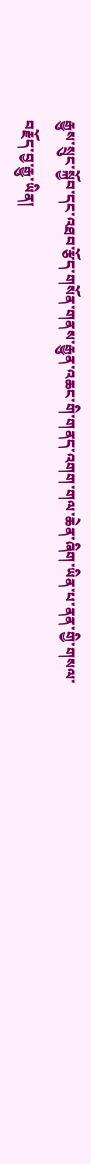རྒྱུས་སྲུང་སྐྱོབ་དང་འཐབ་རྩོད་གསོན་གནས་རྒྱུན་འཆང་གི་གནད་འགག་གལ་ཆེན་ཞིག་ཡིན་པ་ནན་གྱི་གསལ་བརྗོད་བྱ་རྒྱུ་ཡིན།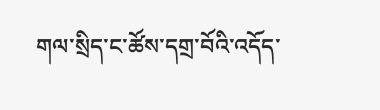གལ་སྲིད་ང་ཚོས་དགྲ་བོའི་འདོད་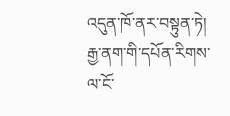འདུན་ཁོ་ནར་བསྟུན་ཏེ། རྒྱ་ནག་གི་དཔོན་རིགས་ལ་ངོ་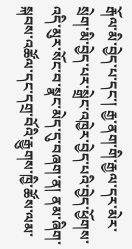རྒོལ་མི་བྱེད་པ་དང་། རྒྱ་ནག་གི་རྒྱལ་དར་མེར་སྲེག་མི་བྱེད་པར་སྒྲེང་འཁྱེར་བྱེད་པའི་བྱེད་ཕྱོགས་འདི་མུར་སོང་བ་སྣང་མེད་དུ་བཞག་ན། ནམ་ཞིག་སྐབས་འཚོལ་དང་དགྲ་བོའི་རྒྱུགས་ཁྱི་ཚོས་ལམ་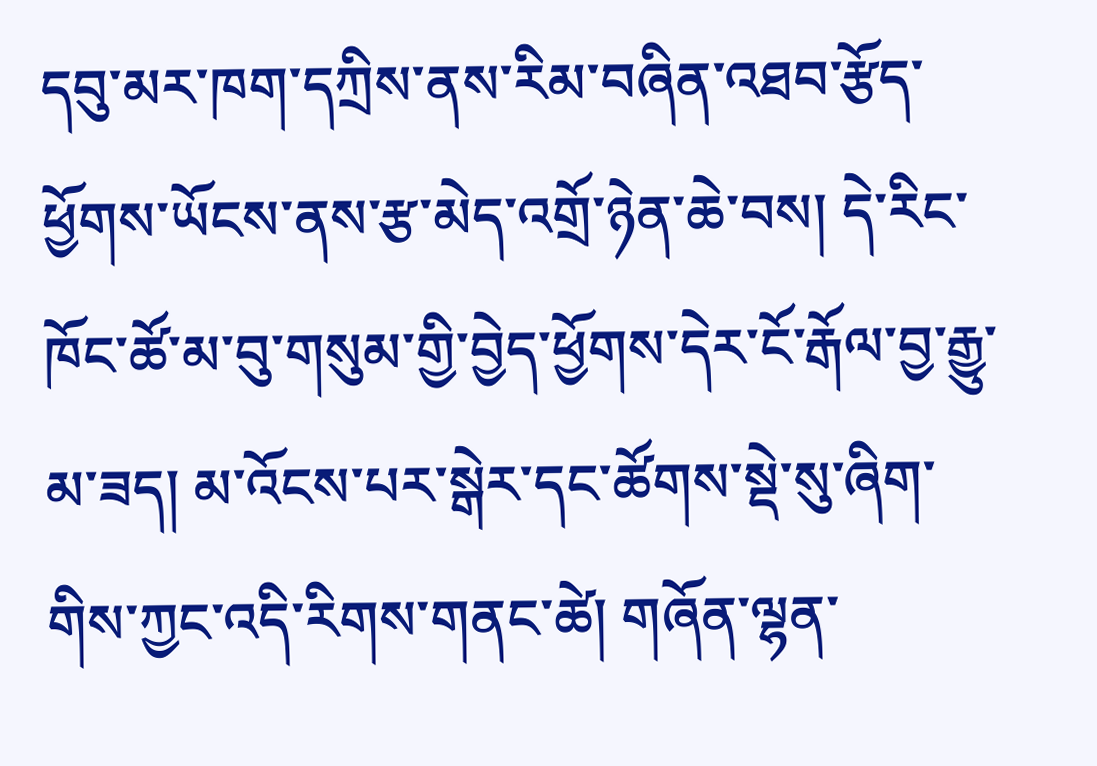དབུ་མར་ཁག་དཀྲིས་ནས་རིམ་བཞིན་འཐབ་རྩོད་ཕྱོགས་ཡོངས་ནས་རྩ་མེད་འགྲོ་ཉེན་ཆེ་བས། དེ་རིང་ཁོང་ཚོ་མ་བུ་གསུམ་གྱི་བྱེད་ཕྱོགས་དེར་ངོ་རྒོལ་བྱ་རྒྱུ་མ་ཟད། མ་འོངས་པར་སྒེར་དང་ཚོགས་སྡེ་སུ་ཞིག་གིས་ཀྱང་འདི་རིགས་གནང་ཚེ། གཞོན་ལྷན་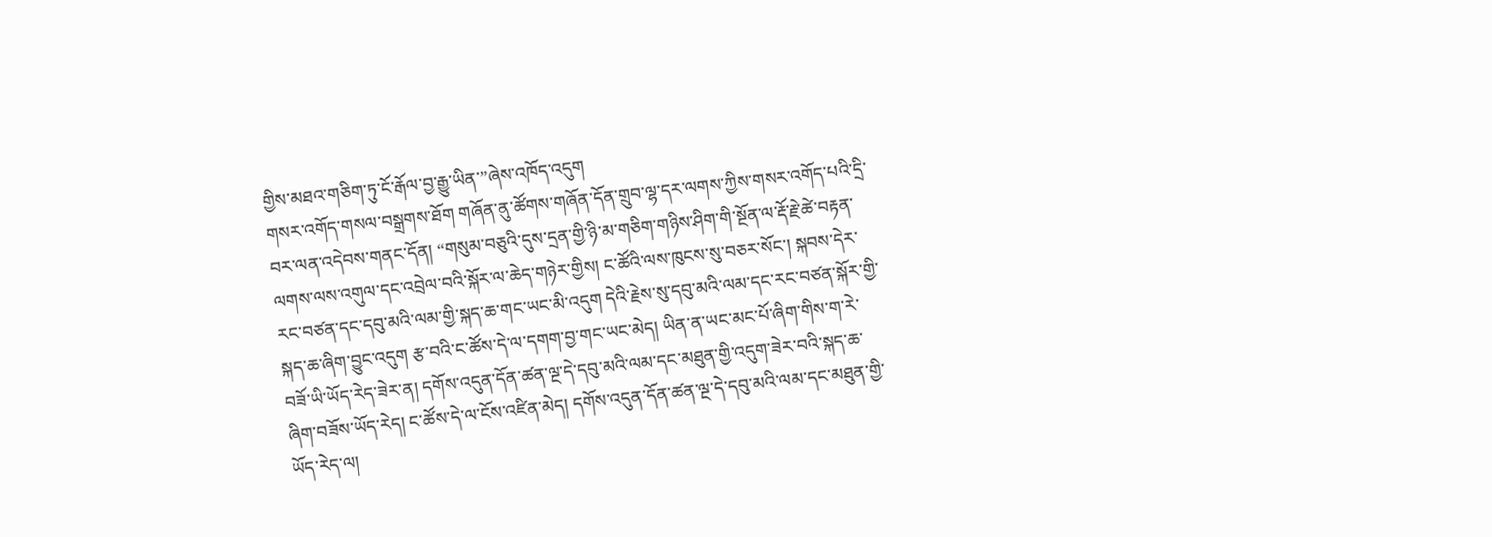གྱིས་མཐའ་གཅིག་ཏུ་ངོ་རྒོལ་བྱ་རྒྱུ་ཡིན་”ཞེས་འཁོད་འདུག
གསར་འགོད་གསལ་བསྒྲགས་ཐོག གཞོན་ནུ་ཚོགས་གཞོན་དོན་གྲུབ་ལྷ་དར་ལགས་ཀྱིས་གསར་འགོད་པའི་དྲི་བར་ལན་འདེབས་གནང་དོན། “གསུམ་བཅུའི་དུས་དྲན་གྱི་ཉི་མ་གཅིག་གཉིས་ཤིག་གི་སྔོན་ལ་རྡོ་རྗེ་ཚེ་བརྟན་ལགས་ལས་འགུལ་དང་འབྲེལ་བའི་སྐོར་ལ་ཆེད་གཉེར་གྱིས། ང་ཚོའི་ལས་ཁུངས་སུ་བཅར་སོང་། སྐབས་དེར་རང་བཙན་དང་དབུ་མའི་ལམ་གྱི་སྐད་ཆ་གང་ཡང་མི་འདུག དེའི་རྗེས་སུ་དབུ་མའི་ལམ་དང་རང་བཙན་སྐོར་གྱི་སྐད་ཆ་ཞིག་བྱུང་འདུག རྩ་བའི་ང་ཚོས་དེ་ལ་དགག་བྱ་གང་ཡང་མེད། ཡིན་ན་ཡང་མང་པོ་ཞིག་གིས་ག་རེ་བཟོ་ཡི་ཡོད་རེད་ཟེར་ན། དགོས་འདུན་དོན་ཚན་ལྔ་དེ་དབུ་མའི་ལམ་དང་མཐུན་གྱི་འདུག་ཟེར་བའི་སྐད་ཆ་ཞིག་བཟོས་ཡོད་རེད། ང་ཚོས་དེ་ལ་ངོས་འཛིན་མེད། དགོས་འདུན་དོན་ཚན་ལྔ་དེ་དབུ་མའི་ལམ་དང་མཐུན་གྱི་ཡོད་རེད་ལ།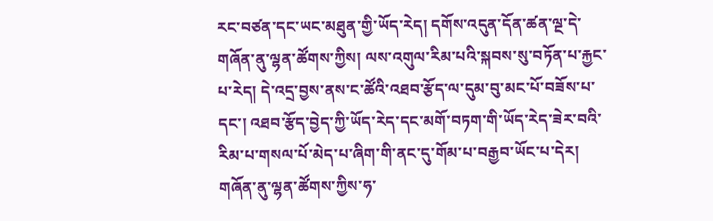རང་བཙན་དང་ཡང་མཐུན་གྱི་ཡོད་རེད། དགོས་འདུན་དོན་ཚན་ལྔ་དེ་གཞོན་ནུ་ལྷན་ཚོགས་ཀྱིས། ལས་འགུལ་རིམ་པའི་སྐབས་སུ་བཏོན་པ་རྐྱང་པ་རེད། དེ་འདྲ་བྱས་ནས་ང་ཚོའི་འཐབ་རྩོད་ལ་དུམ་བུ་མང་པོ་བཟོས་པ་དང་། འཐབ་རྩོད་བྱེད་ཀྱི་ཡོད་རེད་དང་མགོ་བཏག་གི་ཡོད་རེད་ཟེར་བའི་རིམ་པ་གསལ་པོ་མེད་པ་ཞིག་གི་ནང་དུ་གོམ་པ་བརྒྱབ་ཡོང་པ་དེར། གཞོན་ནུ་ལྷན་ཚོགས་ཀྱིས་ཧ་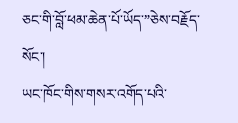ཅང་གི་བློ་ཕམ་ཆེན་པོ་ཡོད་”ཅེས་བརྗོད་སོང་།
ཡང་ཁོང་གིས་གསར་འགོད་པའི་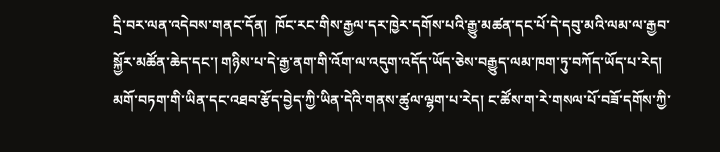དྲི་བར་ལན་འདེབས་གནང་དོན།  ཁོང་རང་གིས་རྒྱལ་དར་ཁྱེར་དགོས་པའི་རྒྱུ་མཚན་དང་པོ་དེ་དབུ་མའི་ལམ་ལ་རྒྱབ་སྐྱོར་མཚོན་ཆེད་དང་། གཉིས་པ་དེ་རྒྱ་ནག་གི་འོག་ལ་འདུག་འདོད་ཡོད་ཅེས་བརྒྱུད་ལམ་ཁག་ཏུ་བཀོད་ཡོད་པ་རེད། མགོ་བཏག་གི་ཡིན་དང་འཐབ་རྩོད་བྱེད་ཀྱི་ཡིན་དེའི་གནས་ཚུལ་ལྷག་པ་རེད། ང་ཚོས་ག་རེ་གསལ་པོ་བཟོ་དགོས་ཀྱི་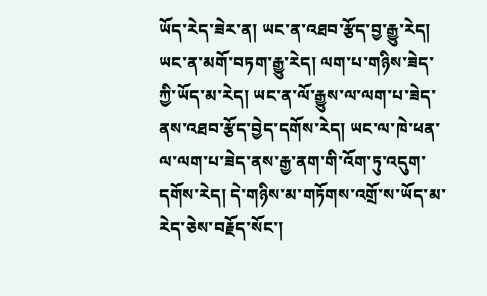ཡོད་རེད་ཟེར་ན། ཡང་ན་འཐབ་རྩོད་བྱ་རྒྱུ་རེད། ཡང་ན་མགོ་བཏག་རྒྱུ་རེད། ལག་པ་གཉིས་ཟེད་ཀྱི་ཡོད་མ་རེད། ཡང་ན་ལོ་རྒྱུས་ལ་ལག་པ་ཟེད་ནས་འཐབ་རྩོད་བྱེད་དགོས་རེད། ཡང་ལ་ཁེ་ཕན་ལ་ལག་པ་ཟེད་ནས་རྒྱ་ནག་གི་འོག་ཏུ་འདུག་དགོས་རེད། དེ་གཉིས་མ་གཏོགས་འགྲོ་ས་ཡོད་མ་རེད་ཅེས་བརྗོད་སོང་།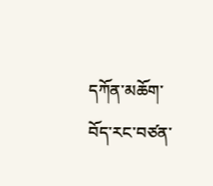དཀོན་མཆོག་བོད་རང་བཙན་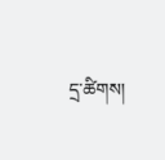དྲ་ཚིགས།